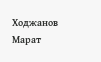Ходжанов Марат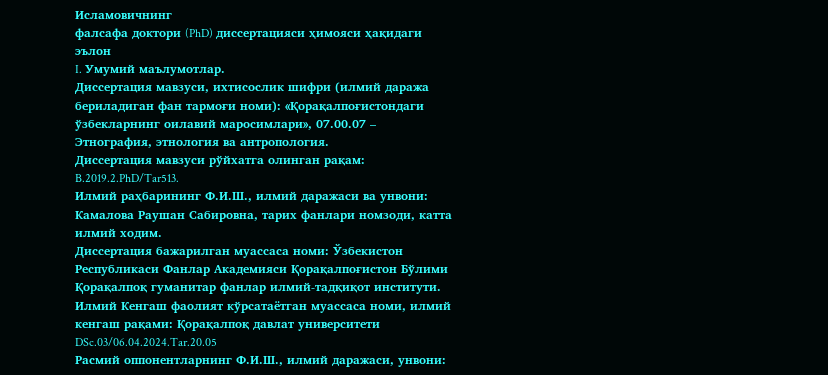Исламовичнинг
фалсафа доктори (PhD) диссертацияси ҳимояси ҳақидаги эълон
I. Умумий маълумотлар.
Диссертация мавзуси, ихтисослик шифри (илмий даража бериладиган фан тармоғи номи): «Қорақалпоғистондаги ўзбекларнинг оилавий маросимлари», 07.00.07 – Этнография, этнология ва антропология.
Диссертация мавзуси рўйхатга олинган рақам: B.2019.2.PhD/Tar513.
Илмий раҳбарининг Ф.И.Ш., илмий даражаси ва унвони:
Камалова Раушан Сабировна, тарих фанлари номзоди, катта илмий ходим.
Диссертация бажарилган муассаса номи: Ўзбекистон Республикаси Фанлар Академияси Қорақалпоғистон Бўлими Қорақалпоқ гуманитар фанлар илмий-тадқиқот институти.
Илмий Кенгаш фаолият кўрсатаётган муассаса номи, илмий кенгаш рақами: Қорақалпоқ давлат университети DSc.03/06.04.2024.Tar.20.05
Расмий оппонентларнинг Ф.И.Ш., илмий даражаси, унвони: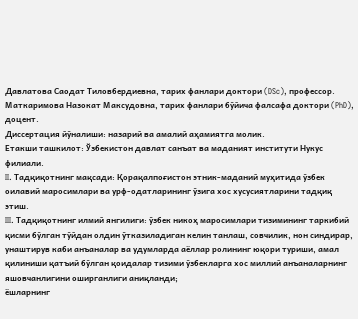Давлатова Саодат Тиловбердиевна, тарих фанлари доктори (DSc), профессор.
Маткаримова Назокат Максудовна, тарих фанлари бўйича фалсафа доктори (PhD), доцент.
Диссертация йўналиши: назарий ва амалий аҳамиятга молик.
Етакши ташкилот: Ўзбекистон давлат санъат ва маданият институти Нукус филиали.
II. Тадқиқотнинг мақсади: Қорақалпоғистон этник-маданий муҳитида ўзбек оилавий маросимлари ва урф-одатларининг ўзига хос хусусиятларини тадқиқ этиш.
III. Тадқиқотнинг илмий янгилиги: ўзбек никоҳ маросимлари тизимининг таркибий қисми бўлган тўйдан олдин ўтказиладиган келин танлаш, совчилик, нон синдирар, унаштирув каби анъаналар ва удумларда аёллар ролининг юқори туриши, амал қилиниши қатъий бўлган қоидалар тизими ўзбекларга хос миллий анъаналарнинг яшовчанлигини оширганлиги аниқланди;
ёшларнинг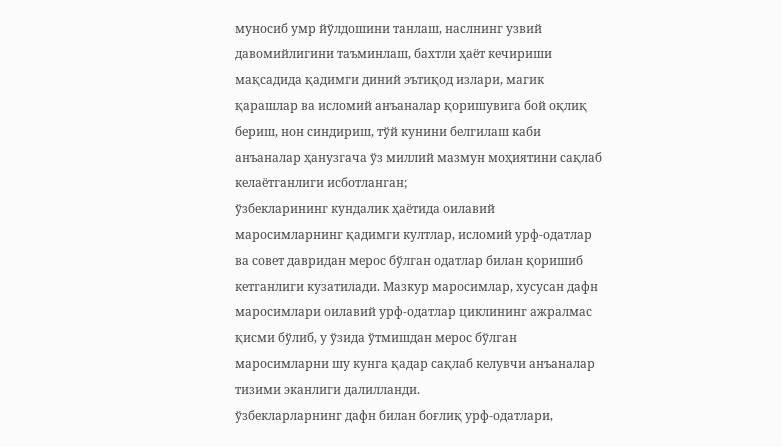муносиб умр йўлдошини танлаш, наслнинг узвий давомийлигини таъминлаш, бахтли ҳаёт кечириши мақсадида қадимги диний эътиқод излари, магик қарашлар ва исломий анъаналар қоришувига бой оқлиқ бериш, нон синдириш, тўй кунини белгилаш каби анъаналар ҳанузгача ўз миллий мазмун моҳиятини сақлаб келаётганлиги исботланган;
ўзбекларининг кундалик ҳаётида оилавий маросимларнинг қадимги култлар, исломий урф-одатлар ва совет давридан мерос бўлган одатлар билан қоришиб кетганлиги кузатилади. Мазкур маросимлар, хусусан дафн маросимлари оилавий урф-одатлар циклининг ажралмас қисми бўлиб, у ўзида ўтмишдан мерос бўлган маросимларни шу кунга қадар сақлаб келувчи анъаналар тизими эканлиги далилланди.
ўзбекларларнинг дафн билан боғлиқ урф-одатлари,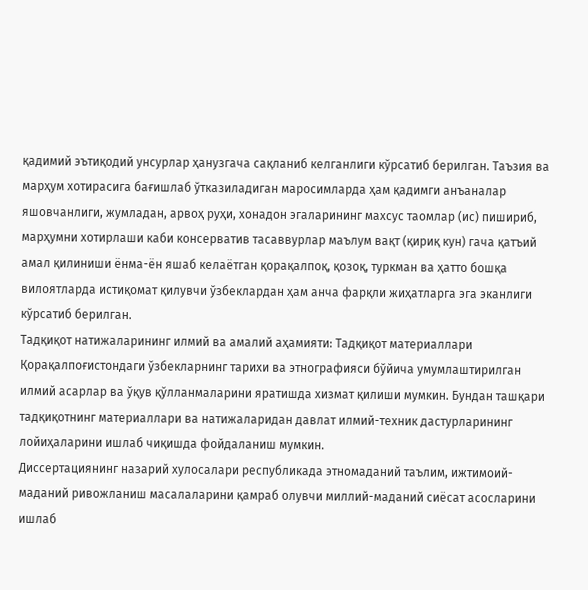қадимий эътиқодий унсурлар ҳанузгача сақланиб келганлиги кўрсатиб берилган. Таъзия ва марҳум хотирасига бағишлаб ўтказиладиган маросимларда ҳам қадимги анъаналар яшовчанлиги, жумладан, арвоҳ руҳи, хонадон эгаларининг махсус таомлар (ис) пишириб, марҳумни хотирлаши каби консерватив тасаввурлар маълум вақт (қириқ кун) гача қатъий амал қилиниши ёнма-ён яшаб келаётган қорақалпоқ, қозоқ, туркман ва ҳатто бошқа вилоятларда истиқомат қилувчи ўзбеклардан ҳам анча фарқли жиҳатларга эга эканлиги кўрсатиб берилган.
Тадқиқот натижаларининг илмий ва амалий аҳамияти: Тадқиқот материаллари Қорақалпоғистондаги ўзбекларнинг тарихи ва этнографияси бўйича умумлаштирилган илмий асарлар ва ўқув қўлланмаларини яратишда хизмат қилиши мумкин. Бундан ташқари тадқиқотнинг материаллари ва натижаларидан давлат илмий-техник дастурларининг лойиҳаларини ишлаб чиқишда фойдаланиш мумкин.
Диссертациянинг назарий хулосалари республикада этномаданий таълим, ижтимоий-маданий ривожланиш масалаларини қамраб олувчи миллий-маданий сиёсат асосларини ишлаб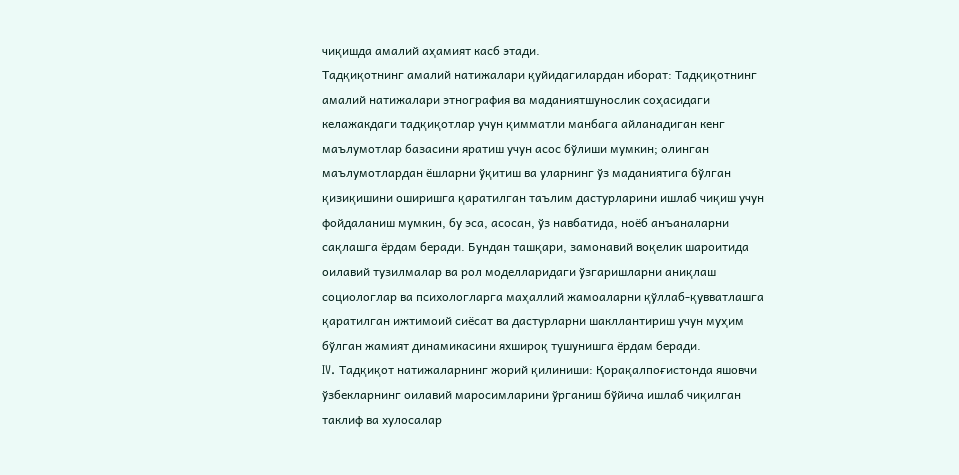чиқишда амалий аҳамият касб этади.
Тадқиқотнинг амалий натижалари қуйидагилардан иборат: Тадқиқотнинг амалий натижалари этнография ва маданиятшунослик соҳасидаги келажакдаги тадқиқотлар учун қимматли манбага айланадиган кенг маълумотлар базасини яратиш учун асос бўлиши мумкин; олинган маълумотлардан ёшларни ўқитиш ва уларнинг ўз маданиятига бўлган қизиқишини оширишга қаратилган таълим дастурларини ишлаб чиқиш учун фойдаланиш мумкин, бу эса, асосан, ўз навбатида, ноёб анъаналарни сақлашга ёрдам беради. Бундан ташқари, замонавий воқелик шароитида оилавий тузилмалар ва рол моделларидаги ўзгаришларни аниқлаш социологлар ва психологларга маҳаллий жамоаларни қўллаб-қувватлашга қаратилган ижтимоий сиёсат ва дастурларни шакллантириш учун муҳим бўлган жамият динамикасини яхшироқ тушунишга ёрдам беради.
IV. Тадқиқот натижаларнинг жорий қилиниши: Қорақалпоғистонда яшовчи ўзбекларнинг оилавий маросимларини ўрганиш бўйича ишлаб чиқилган таклиф ва хулосалар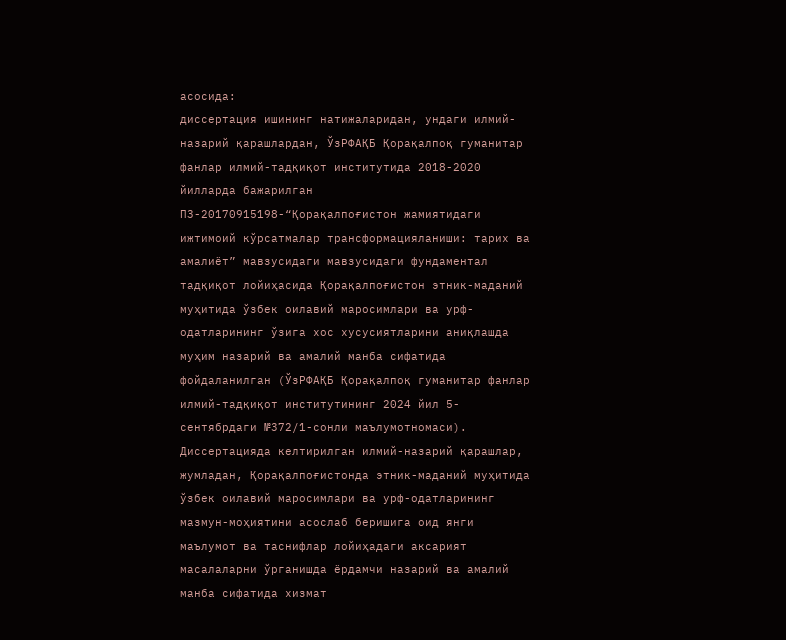асосида:
диссертация ишининг натижаларидан, ундаги илмий-назарий қарашлардан, ЎзРФАҚБ Қорақалпоқ гуманитар фанлар илмий-тадқиқот институтида 2018-2020 йилларда бажарилган ПЗ-20170915198-“Қорақалпоғистон жамиятидаги ижтимоий кўрсатмалар трансформацияланиши: тарих ва амалиёт” мавзусидаги мавзусидаги фундаментал тадқиқот лойиҳасида Қорақалпоғистон этник-маданий муҳитида ўзбек оилавий маросимлари ва урф-одатларининг ўзига хос хусусиятларини аниқлашда муҳим назарий ва амалий манба сифатида фойдаланилган (ЎзРФАҚБ Қорақалпоқ гуманитар фанлар илмий-тадқиқот институтининг 2024 йил 5-сентябрдаги №372/1-сонли маълумотномаси). Диссертацияда келтирилган илмий-назарий қарашлар, жумладан, Қорақалпоғистонда этник-маданий муҳитида ўзбек оилавий маросимлари ва урф-одатларининг мазмун-моҳиятини асослаб беришига оид янги маълумот ва таснифлар лойиҳадаги аксарият масалаларни ўрганишда ёрдамчи назарий ва амалий манба сифатида хизмат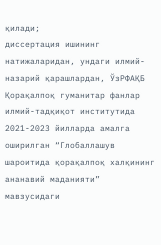қилади;
диссертация ишининг натижаларидан, ундаги илмий-назарий қарашлардан, ЎзРФАҚБ Қорақалпоқ гуманитар фанлар илмий-тадқиқот институтида 2021-2023 йилларда амалга оширилган “Глобаллашув шароитида қорақалпоқ халқининг ананавий маданияти” мавзусидаги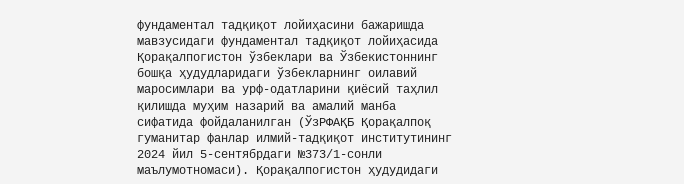фундаментал тадқиқот лойиҳасини бажаришда мавзусидаги фундаментал тадқиқот лойиҳасида Қорақалпогистон ўзбеклари ва Ўзбекистоннинг бошқа ҳудудларидаги ўзбекларнинг оилавий маросимлари ва урф-одатларини қиёсий таҳлил қилишда муҳим назарий ва амалий манба сифатида фойдаланилган (ЎзРФАҚБ Қорақалпоқ гуманитар фанлар илмий-тадқиқот институтининг 2024 йил 5-сентябрдаги №373/1-сонли маълумотномаси). Қорақалпогистон ҳудудидаги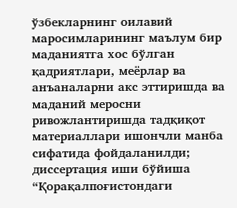ўзбекларнинг оилавий маросимларининг маълум бир маданиятга хос бўлган қадриятлари, меёрлар ва анъаналарни акс эттиришда ва маданий меросни ривожлантиришда тадқиқот материаллари ишончли манба сифатида фойдаланилди;
диссертация иши бўйиша “Қорақалпоғистондаги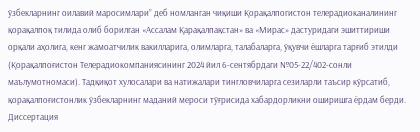ўзбекларнинг оилавий маросимлари” деб номланган чиқиши Қорақалпогистон телерадиоканалининг қорақалпоқ тилида олиб борилган «Ассалам Қарақалпақстан» ва «Мирас» дастуридаги эшиттириши орқали аҳолига, кенг жамоатчилик вакилларига, олимларга, талабаларга, ўқувчи ёшларга тарғиб этилди (Қорақалпоғистон Телерадиокомпаниясининг 2024 йил 6-сентябрдаги №05-22/402-сонли маълумотномаси). Тадқиқот хулосалари ва натижалари тингловчиларга сезиларли таъсир кўрсатиб, қорақалпоғистонлик ўзбекларнинг маданий мероси тўғрисида хабардорликни оширишга ёрдам берди. Диссертация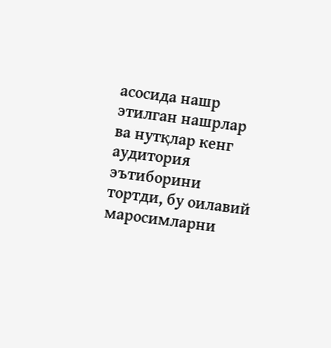асосида нашр этилган нашрлар ва нутқлар кенг аудитория эътиборини тортди, бу оилавий маросимларни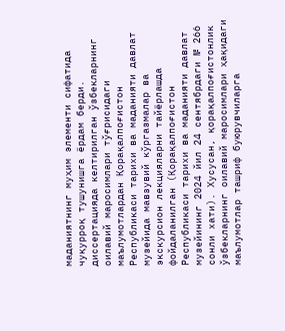маданиятнинг муҳим элементи сифатида чуқурроқ тушунишга ёрдам берди.
диссертацияда келтирилган ўзбекларнинг оилавий маросимлари тўғрисидаги маълумотлардан Қорақалпоғистон Республикаси тарихи ва маданияти давлат музейида мавзувий кўргазмалар ва экскурсион лекцияларни тайёрлашда фойдаланилган (Қорақалпоғистон Республикаси тарихи ва маданияти давлат музейининг 2024 йил 24 сентябрдаги № 266 сонли хати). Хусусан, қорақалпоғистонлик ўзбекларнинг оилавий маросимлари ҳақидаги маълумотлар ташриф буюрувчиларга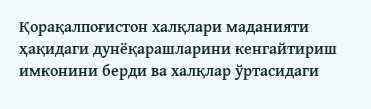Қорақалпоғистон халқлари маданияти ҳақидаги дунёқарашларини кенгайтириш имконини берди ва халқлар ўртасидаги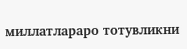миллатлараро тотувликни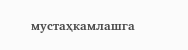мустаҳкамлашга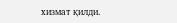хизмат қилди.